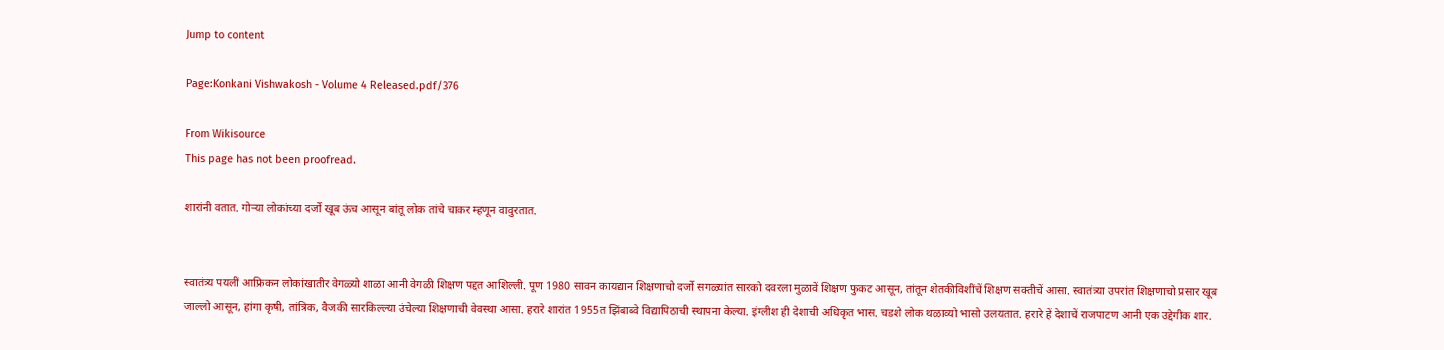Jump to content

Page:Konkani Vishwakosh - Volume 4 Released.pdf/376

From Wikisource
This page has not been proofread.

शारांनी वतात. गोऱ्या लोकांच्या दर्जो खूब ऊंच आसून बांतू लोक तांचे चाकर म्हणून वावुरतात.


स्वातंत्र्य पयलीं आफ्रिकन लोकांखातीर वेगळ्यो शाळा आनी वेगळी शिक्षण पद्दत आशिल्ली. पूण 1980 सावन कायद्यान शिक्षणाचो दर्जो सगळ्यांत सारको दवरला मुळावें शिक्षण फुकट आसून, तांतून शेतकीविशींचें शिक्षण सक्तीचें आसा. स्वातंत्र्या उपरांत शिक्षणाचो प्रसार खूब जाल्लो आसून, हांगा कृषी, तांत्रिक, वैजकी सारकिल्ल्या उंचेल्या शिक्षणाची वेवस्था आसा. हरारे शारांत 1955त झिंबाब्वे विद्यापिठाची स्थापना केल्या. इंग्लीश ही देशाची अधिकृत भास. चडशे लोक थळाव्यो भासो उलयतात. हरारे हें देशाचें राजपाटण आनी एक उद्देगीक शार.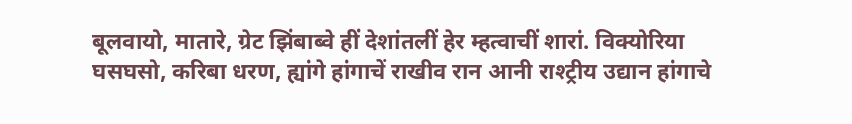बूलवायो, मातारे, ग्रेट झिंबाब्वे हीं देशांतलीं हेर म्हत्वाचीं शारां. विक्योरिया घसघसो, करिबा धरण, ह्यांगे हांगाचें राखीव रान आनी राश्ट्रीय उद्यान हांगाचे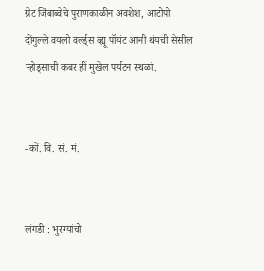ग्रेट जिंबाब्वेचे पुराणकाळीन अवशेश, आटोपो दोंगुल्ले वयलो वर्ल्ड्स व्ह्यू पॉयंट आनी थंयची सेसील ऱ्होड्साची कबर हीं मुखेल पर्यटन स्थळां.


-कों. वि. सं. मं.


लंगडी : भुरग्यांचो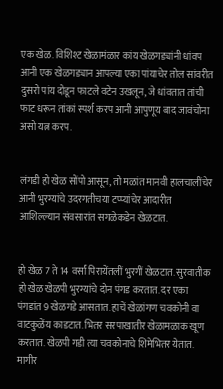एक खेळ. विशिश्ट खेळामंळार कांय खेळगड्यांनी धांवप आनी एक खेळगड्यान आपल्या एका पांयाचेर तोल सांवरीत दुसरो पांय दोडून फाटले वटेन उखलून, जे धांवतात तांची फाट धरून तांकां स्पर्श करप आनी आपुणूय बाद जावंचोना असो यत्न करप.


लंगडी हो खेळ सोंपो आसून, तो मळांत मानवी हालचालींचेर आनी भुरग्यांचे उदरगतीचया टप्प्यांचेर आदारीत आशिल्ल्यान संवसारांत सगळेकडेन खेळटात.


हो खेळ 7 ते 14 वर्सां पिरायेंतलीं भुरगीं खेळटात. सुरवातीक हो खेळ खेळपी भुरग्यांचे दोन पंगड करतात. दर एका पंगडांत 9 खेळगडे आसतात. हाचें खेळांगण चवकोनी वा वाटकुळेंय काडटात. भितर सरपाखातीर खेळामळाक खूण करतात. खेळपी गडी त्या चवकोनाचे शिमेभितर येतात. मागीर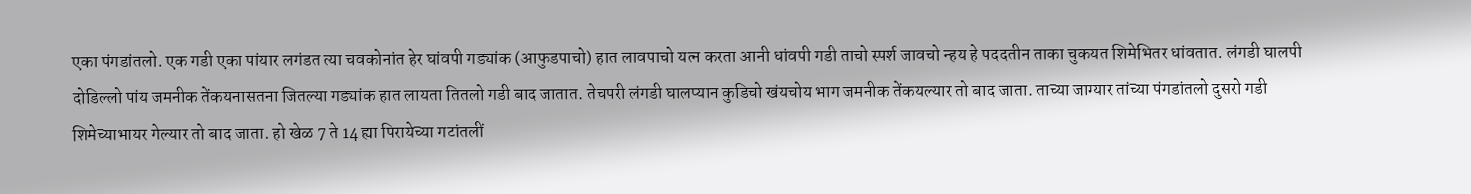एका पंगडांतलो. एक गडी एका पांयार लगंडत त्या चवकोनांत हेर घांवपी गड्यांक (आफुडपाचो) हात लावपाचो यत्न करता आनी धांवपी गडी ताचो स्पर्श जावचो न्हय हे पददतीन ताका चुकयत शिमेभितर धांवतात. लंगडी घालपी दोडिल्लो पांय जमनीक तेंकयनासतना जितल्या गड्यांक हात लायता तितलो गडी बाद जातात. तेचपरी लंगडी घालप्यान कुडिचो खंयचोय भाग जमनीक तेंकयल्यार तो बाद जाता. ताच्या जाग्यार तांच्या पंगडांतलो दुसरो गडी शिमेच्याभायर गेल्यार तो बाद जाता. हो खेळ 7 ते 14 ह्या पिरायेच्या गटांतलीं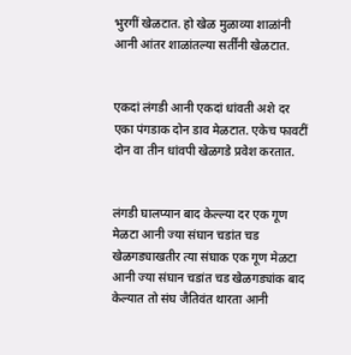भुरगीं खेळटात. हो खेळ मुळाव्या शाळांनी आनी आंतर शाळांतल्या सर्तींनी खेळटात.


एकदां लंगडी आनी एकदां धांवती अशे दर एका पंगडाक दोन डाव मेळटात. एकेच फावटीं दोन वा तीन धांवपी खेळगडे प्रवेश करतात.


लंगडी घालप्यान बाद केल्ल्या दर एक गूण मेळटा आनी ज्या संघान चडांत चड खेळगड्याखतीर त्या संघाक एक गूण मेळटा आनी ज्या संघान चडांत चड खेळगड्यांक बाद केल्यात तो संघ जैतिवंत थारता आनी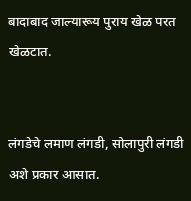बादाबाद जाल्यारूय पुराय खेळ परत खेळटात.


लंगडेचे लमाण लंगडी, सोलापुरी लंगडी अशे प्रकार आसात.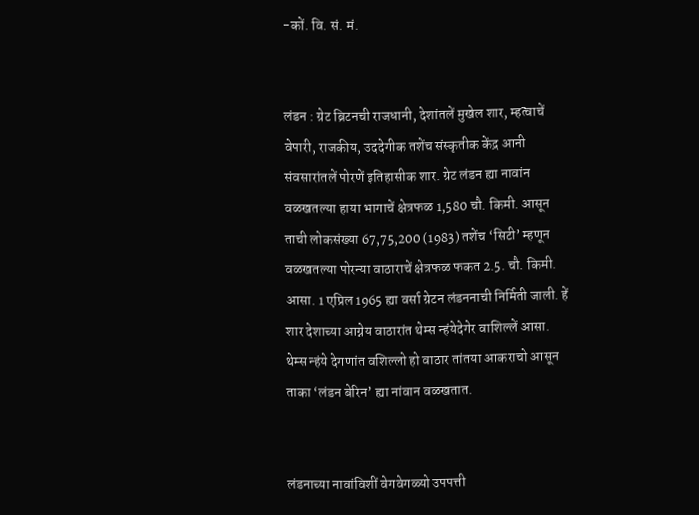-कों. वि. सं. मं.


लंडन : ग्रेट ब्रिटनची राजधानी, देशांतलें मुखेल शार, म्हत्वाचें वेपारी, राजकीय, उददेगीक तशेंच संस्कृतीक केंद्र आनी संवसारांतलें पोरणें इतिहासीक शार. ग्रेट लंडन ह्या नावांन वळखतल्या हाया भागाचें क्षेत्रफळ 1,580 चौ. किमी. आसून ताची लोकसंख्या 67,75,200 (1983) तशेंच ‘सिटी’ म्हणून वळखतल्या पोरन्या वाठाराचें क्षेत्रफळ फकत 2.5. चौ. किमी. आसा. 1 एप्रिल 1965 ह्या वर्सा ग्रेटन लंडननाची निर्मिती जाली. हें शार देशाच्या आग्नेय वाठारांत थेम्स न्हंयेदेगेर वाशिल्लें आसा. थेम्स न्हंये देगणांत वशिल्लो हो वाठार तांतया आकराचो आसून ताका ‘लंडन बेरिन’ ह्या नांवान वळखतात.


लंडनाच्या नावांविशीं वेगवेगळ्यो उपपत्ती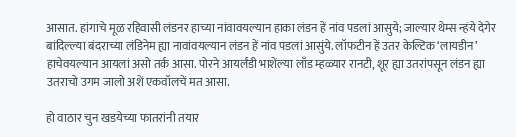आसात. हांगाचे मूळ रहिवासी लंडनर हाच्या नांवावयल्यान हाका लंडन हें नांव पडलां आसुये; जाल्यार थेम्स न्हंये देगेर बांदिल्ल्या बंदराच्या लंडिनेम ह्या नावांवयल्यान लंडन हें नांव पडलां आसुंये. लॉफटीन हें उतर केल्टिक ‘लायडीन’ हाचेवयल्यान आयलां असो तर्क आसा. पोरने आयर्लंडी भाशेंल्या लाँड म्हळ्यार रानटी, शूर ह्या उतरांपसून लंडन ह्या उतराचो उगम जालो अशें एकवॉलचें मत आसा.

हो वाठार चुन खडयेच्या फातरांनी तयार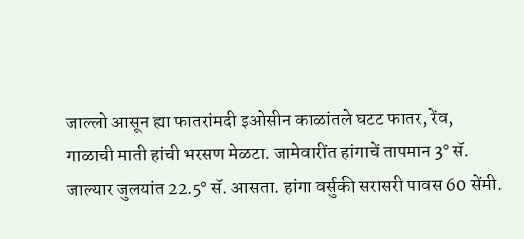जाल्लो आसून ह्या फातरांमदी इओसीन काळांतले घटट फातर, रेंव, गाळाची माती हांची भरसण मेळटा. जामेवारींत हांगाचें तापमान 3° सॅ. जाल्यार जुलयांत 22.5° सॅ. आसता. हांगा वर्सुकी सरासरी पावस 60 सेंमी.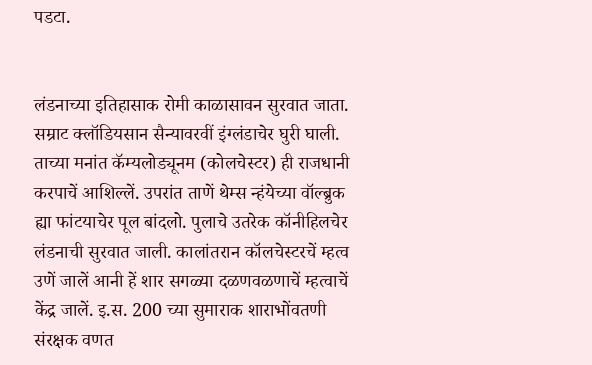पडटा.


लंडनाच्या इतिहासाक रोमी काळासावन सुरवात जाता. सम्राट क्लॉडियसान सैन्यावरवीं इंग्लंडाचेर घुरी घाली. ताच्या मनांत कॅम्यलोड्यूनम (कोलचेस्टर) ही राजधानी करपाचें आशिल्लें. उपरांत ताणें थेम्स न्हंयेच्या वॉल्ब्रुक ह्या फांटयाचेर पूल बांदलो. पुलाचे उतरेक कॉनीहिलचेर लंडनाची सुरवात जाली. कालांतरान कॉलचेस्टरचें म्हत्व उणें जालें आनी हें शार सगळ्या दळणवळणाचें म्हत्वाचें केंद्र जालें. इ.स. 200 च्या सुमाराक शाराभोंवतणी संरक्षक वणत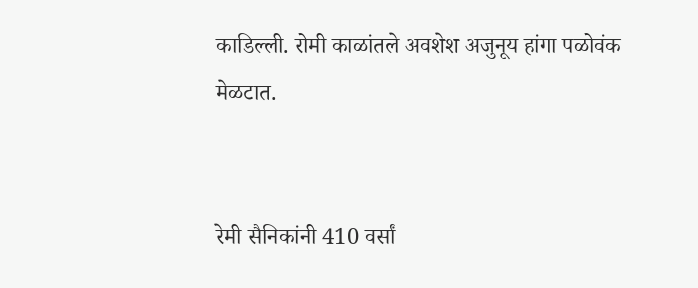काडिल्ली. रोमी काळांतले अवशेश अजुनूय हांगा पळोवंक मेळटात.


रेमी सैनिकांनी 410 वर्सां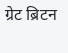ग्रेट ब्रिटन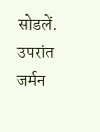सोडलें. उपरांत जर्मन